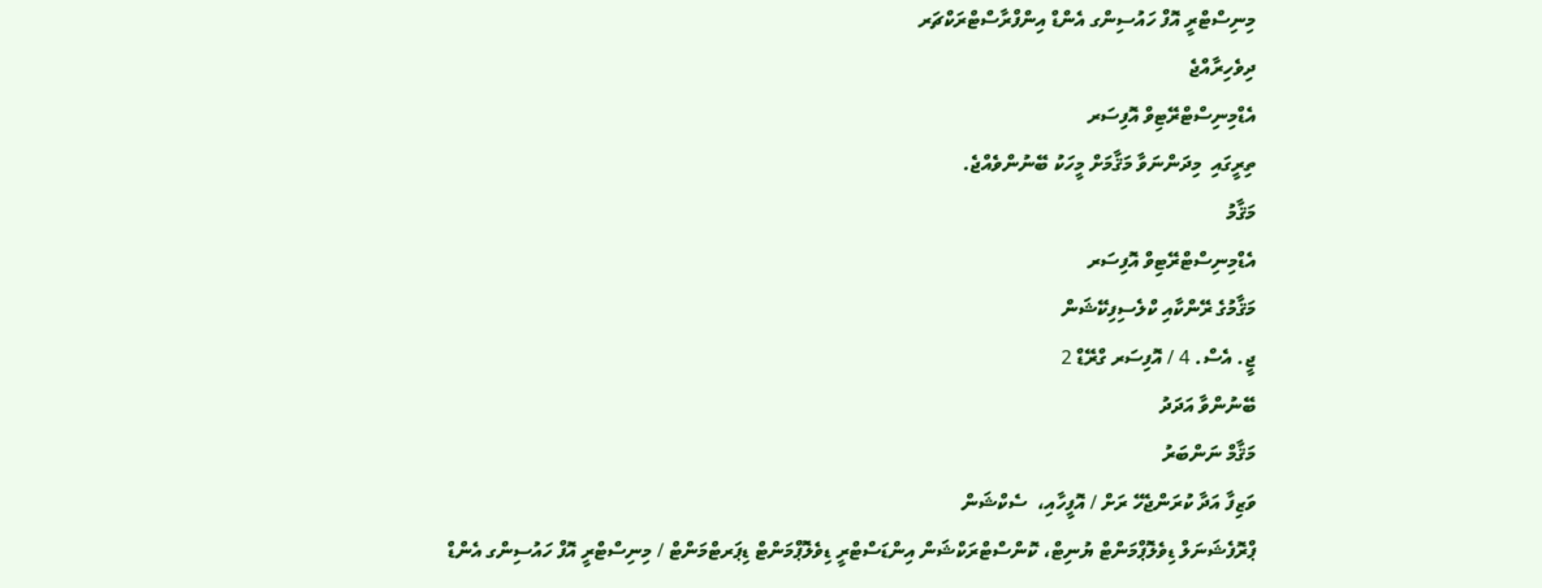މިނިސްޓްރީ އޮފް ހައުސިންގ އެންޑް އިންފްރާސްޓްރަކްޗަރ
ދިވެހިރާއްޖެ
އެޑްމިނިސްޓްރޭޓިވް އޮފިސަރ
ތިރީގައި  މިދަންނަވާ މަޤާމަށް މީހަކު ބޭނުންވެއްޖެ.
މަޤާމު
އެޑްމިނިސްޓްރޭޓިވް އޮފިސަރ
މަޤާމުގެ ރޭންކާއި ކްލެސިފިކޭޝަން
ޖީ. އެސް. 4 / އޮފިސަރ ގްރޭޑް 2
ބޭނުންވާ އަދަދު
މަޤާމް ނަންބަރު
ވަޒިފާ އަދާ ކުރަންޖެހޭ ރަށް / އޮފީހާއި،  ސެކްޝަން
ޕްރޮފެޝަނަލް ޑިވެލޮޕްމަންޓް ޔުނިޓް، ކޮންސްޓްރަކްޝަން އިންޑަސްޓްރީ ޑިވެލޮޕްމަންޓް ޑިޕަރޓްމަންޓް / މިނިސްޓްރީ އޮފް ހައުސިންގ އެންޑް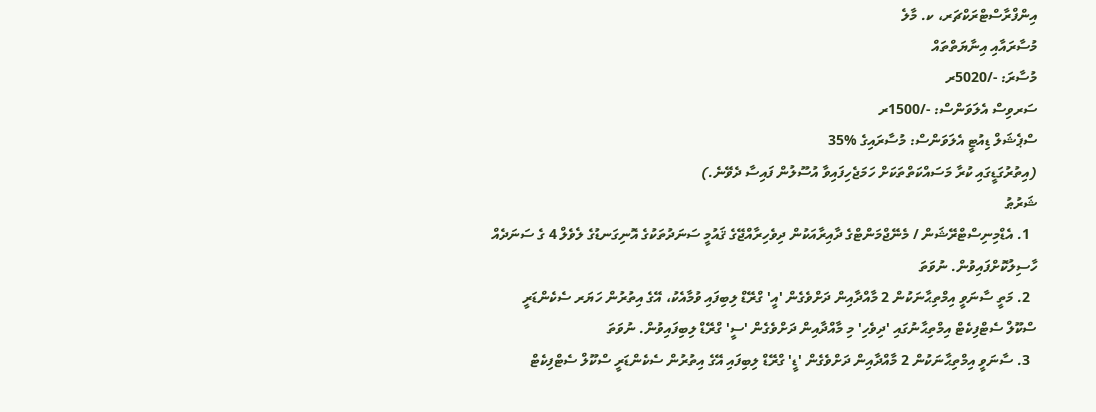އިންފްރާސްޓްރަކްޗަރ، ކ. މާލެ
މުސާރައާއި އިނާޔަތްތައް
މުސާރަ: -/5020ރ
ސަރވިސް އެލަވަންސް: -/1500ރ
ސްޕެޝަލް ޑިއުޓީ އެލަވަންސް: މުސާރައިގެ %35
(އިތުރުގަޑީގައި ކުރާ މަސައްކަތްތަކަށް ހަމަޖެހިފައިވާ އުސޫލުން ފައިސާ ދެވޭނެ.)
ޝަރުޠު
  1. އެޑްމިނިސްޓްރޭޝަން / މެނޭޖްމަންޓްގެ ދާއިރާއަކުން ދިވެހިރާއްޖޭގެ ޤައުމީ ސަނަދުތަކުގެ އޮނިގަނޑުގެ ލެވެލް 4 ގެ ސަނަދެއް ހާސިލުކޮށްފައިވުން. ނުވަތަ
  2. މަތީ ސާނަވީ އިމްތިޙާނަކުން 2 މާއްދާއިން ދަށްވެގެން 'އީ' ގްރޭޑް ލިބިފައި ވުމާއެކު، އޭގެ އިތުރުން ހަޔަރ ސެކެންޑަރީ ސްކޫލް ސެޓްފިކެޓް އިމްތިޙާނުގައި 'ދިވެހި' މި މާއްދާއިން ދަށްވެގެން 'ސީ' ގްރޭޑް ލިބިފައިވުން. ނުވަތަ
  3. ސާނަވީ އިމްތިޙާނަކުން 2 މާއްދާއިން ދަށްވެގެން 'ޑީ' ގްރޭޑް ލިބިފައި އޭގެ އިތުރުން ސެކެންޑަރީ ސްކޫލް ސެޓްފިކެޓް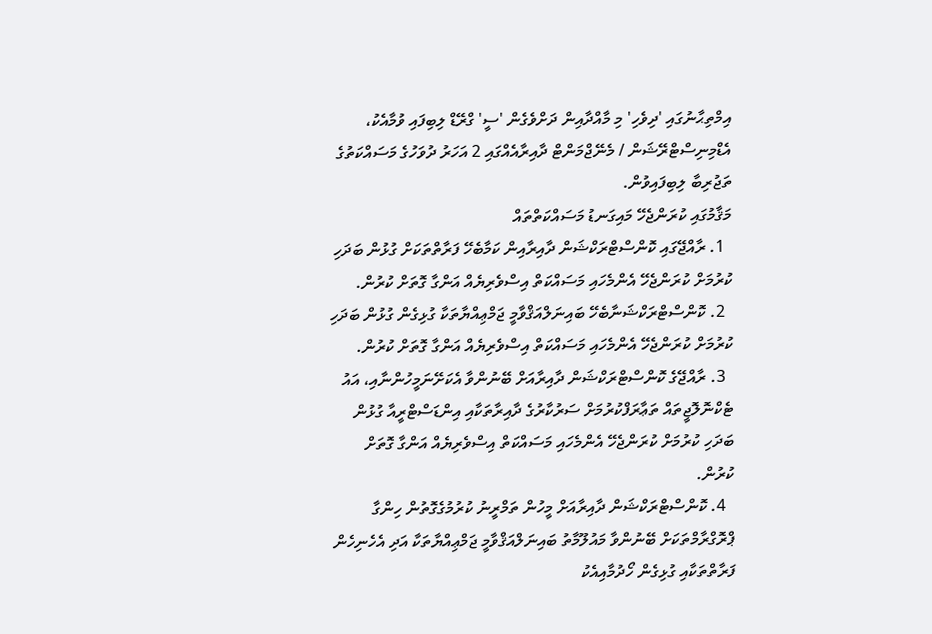އިމްތިޙާނުގައި 'ދިވެހި' މި މާއްދާއިން ދަށްވެގެން 'ސީ' ގްރޭޑް ލިބިފައި ވުމާއެކު، އެޑްމިނިސްޓްރޭޝަން / މެނޭޖްމަންޓް ދާއިރާއެއްގައި 2 އަހަރު ދުވަހުގެ މަސައްކަތުގެ ތަޖުރިބާ ލިބިފައިވުން.
މަޤާމުގައި ކުރަންޖެހޭ މައިގަނޑު މަސައްކަތްތައް
  1. ރާއްޖޭގައި ކޮންސްޓްރަކްޝަން ދާއިރާއިން ކަމާބެހޭ ފަރާތްތަކަށް ގުޅުން ބަދަހި ކުރުމަށް ކުރަންޖެހޭ އެންމެހައި މަސައްކަތް އިސްވެރިޔެއް އަންގާ ގޮތަށް ކުރުން.
  2. ކޮންސްޓްރަކްޝަނާބެހޭ ބައިނަލްއަޤްވާމީ ޖަމްޢިއްޔާތަކާ ގުޅިގެން ގުޅުން ބަދަހި ކުރުމަށް ކުރަންޖެހޭ އެންމެހައި މަސައްކަތް އިސްވެރިޔެއް އަންގާ ގޮތަށް ކުރުން.
  3. ރާއްޖޭގެ ކޮންސްޓްރަކްޝަން ދާއިރާއަށް ބޭނުންވާ އެކަށޭނަމީހުންނާއި، އައު ޓެކްނޮލޮޖީތައް ތަޢާރަފްކުރުމަށް ސަރުކާރުގެ ދާއިރާތަކާއި އިންޑަސްޓްރީއާ ގުޅުން ބަދަހި ކުރުމަށް ކުރަންޖެހޭ އެންމެހައި މަސައްކަތް އިސްވެރިޔެއް އަންގާ ގޮތަށް ކުރުން.
  4. ކޮންސްޓްރަކްޝަން ދާއިރާއަށް މީހުން ތަމްރީނު ކުރުމުގެގޮތުން ހިންގާ ޕްރޮގްރާމްތަކަށް ބޭނުންވާ މައުލޫމާތު ބައިނަލްއަޤްވާމީ ޖަމްޢިއްޔާތަކާ އަދި އެހެނިހެން ފަރާތްތަކާއި ގުޅިގެން ހޯދުމާއިއެކު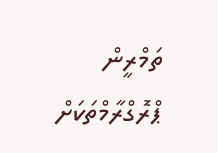ތަމްރީން ޕްރޮގްރާމްތަކަށް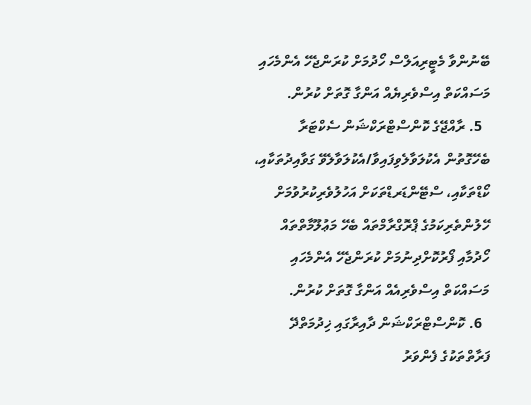ބޭނުންވާ މެޓީރިއަލްސް ހޯދުމަށް ކުރަންޖެހޭ އެންމެހައި މަސައްކަތް އިސްވެރިޔެއް އަންގާ ގޮތަށް ކުރުން.
  5. ރާއްޖޭގެ ކޮންސްޓްރަކްޝަން ސެކްޓަރާ ބެހޭގޮތުން އެކުލަވާލެވިފައިވާ/އެކުލަވާލެވޭ ގަވާއިދުތަކާއި، ކޯޑްތަކާއި، ސްޓޭންޑަރޑްތަކަށް އަހުލުވެރިކުރުވުމަށް ހޭލުންތެރިކަމުގެ ޕްރޮގްރާމްތައް ބެހޭ މަޢުލޫމާތްތައް ހޯދުމާއި ފޯރުކޮށްދިނުމަށް ކުރަންޖެހޭ އެންމެހައި މަސައްކަތް އިސްވެރިއެއް އަންގާ ގޮތަށް ކުރުން.
  6. ކޮންސްޓްރަކްޝަން ދާއިރާގައި ޚިދުމަތްދޭ ފަރާތްތަކުގެ ފެންވަރު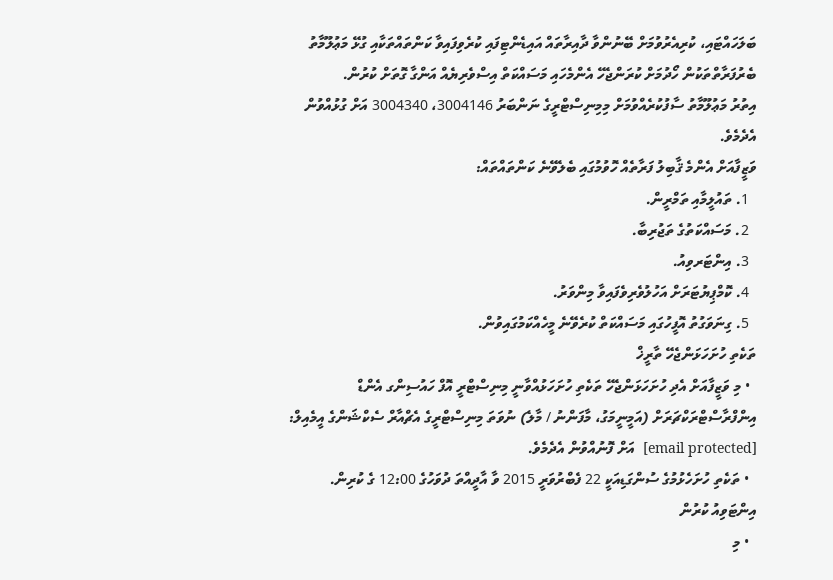ބަލަހައްޓައި، ކުރިއެރުވުމަށް ބޭނުންވާ ދާއިރާތައް އައިޑެންޓިފައި ކުރެވިފައިވާ ކަންތައްތަކާއި ގުޅޭ މަޢުލޫމާތު ބެރުފަރާތްތަކުން ހޯދުމަށް ކުރަންޖެހޭ އެންމެހައި މަސައްކަތް އިސްވެރިޔެއް އަންގާ ގޮތަށް ކުރުން.
އިތުރު މަޢުލޫމާތު ސާފުކުރެއްވުމަށް މިމިނިސްޓްރީގެ ނަންބަރު 3004146، 3004340 އަށް ގުޅުއްވުން އެދެމެވެ.
ވަޒީފާއަށް އެންމެ ޤާބިލު ފަރާތެއް ހޮވުމުގައި ބެލެވޭނެ ކަންތައްތައް:
  1. ތައުލީމާއި ތަމްރީން.
  2. މަސައްކަތުގެ ތަޖުރިބާ.
  3. އިންޓަރވިއު.
  4. ކޮމްޕިޔުޓަރަށް އަހުލުވެރިވެފައިވާ މިންވަރު.
  5. ގިނަވަގުތު އޮފީހުގައި މަސައްކަތް ކުރެވޭނެ މީހެއްކަމުގައިވުން.
ތަކެތި ހުށަހަޅަންޖެހޭ ތާރީޚް
  • މި ވަޒީފާއަށް އެދި ހުށަހަޅަންޖެހޭ ތަކެތި ހުށަހަޅުއްވާނީ މިނިސްޓްރީ އޮފް ހައުސިންގ އެންޑް އިންފްރާސްޓްރަކްޗަރަށް (އަމީނީމަގު، މާފަންނު / މާލެ) ނުވަތަ މިނިސްޓްރީގެ އެޗްއާރް ސެކްޝަންގެ އީމެއިލް: [email protected]  އަށް ފޮނުއްވުން އެދެމެވެ.
  • ތަކެތި ހުށަހެޅުމުގެ ސުންގަޑިއަކީ 22 ފެބްރުވަރީ 2015 ވާ އާދީއްތަ ދުވަހުގެ 12:00 ގެ ކުރިން.
އިންޓަވިއު ކުރުން
  • މި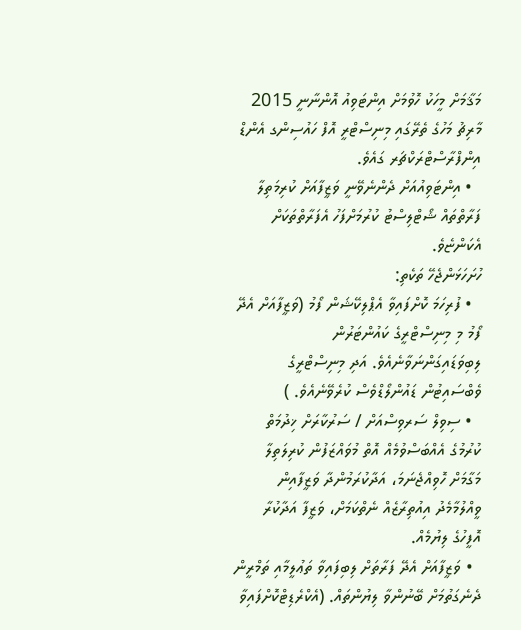މަޤާމަށް މީހަކު ހޮވުމަށް އިންޓަވިއު އޮންނާނީ 2015 މާރިޗު މަހުގެ ތެރޭގައި މިނިސްޓްރީ އޮފް ހައުސިންގ އެންޑް އިންފްރާސްޓްރަކްޗަރ ގައެވެ.
  • އިންޓަވިއުއަށް ދެންނެވޭނީ ވަޒީފާއަށް ކުރިމަތިލާ ފަރާތްތައް ޝޯޓްލިސްޓު ކުރުމަށްފަހު އެފަރާތްތަކަށް އެކަންޏެވެ.
ހުށަހަޅަންޖެހޭ ތަކެތި:
  • ފުރިހަމަ ކޮށްފައިވާ އެޕްލިކޭޝަން ފޯމު (ވަޒީފާއަށް އެދޭ ފޯމު މި މިނިސްޓްރީގެ ކައުންޓަރުން ލިބިވަޑައިގަންނަވާނެއެވެ. އަދި މިނިސްޓްރީގެ ވެބްސައިޓުން ޑައުންލޯޑްވެސް ކުރެވޭނެއެވެ. )
  • ސިވިލް ސަރވިސްއަށް / ސަރުކާރަށް ޚިދުމަތް ކުރުމުގެ އެއްބަސްވުމެއް އޮތް މުވައްޒަފުން ކުރިލަތިލާ މަގާމަށް ހޮވިއްޖެނަމަ، އަދާކުރަމުންދާ ވަޒީފާއިން ވީއްލުމާމެދު އިއުތިރާޒެއް ނެތްކަމަށް، ވަޒީފާ އަދާކުރާ އޮފީހުގެ ލިޔުމެއް.
  • ވަޒީފާއަށް އެދޭ ފަރާތަށް ލިބިފައިވާ ތަޢުލީމާއި ތަމްރީން ދެނެގަތުމަށް ބޭނުންވާ ލިޔުންތައް. (އެކްރެޑިޓްކޮށްފައިވާ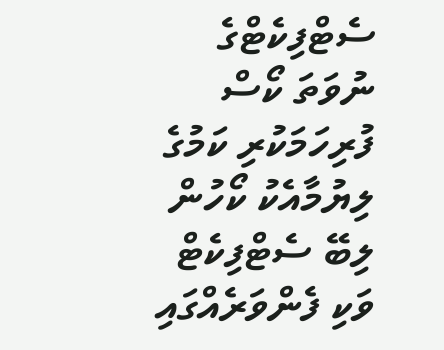ސެޓްފިކެޓްގެ ނުވަތަ ކޯސް ފުރިހަމަކުރި ކަމުގެ ލިޔުމާއެކު ކޯހުން ލިބޭ ސެޓްފިކެޓް ވަކި ފެންވަރެއްގައި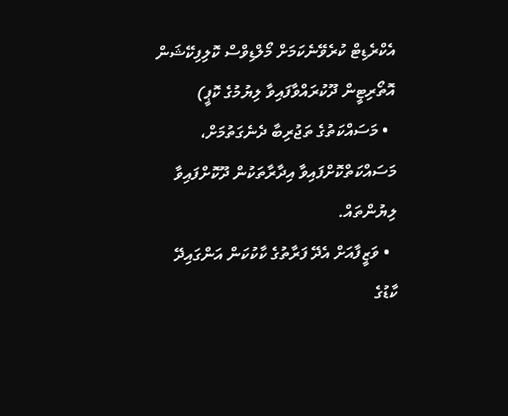އެކްރެޑިޓް ކުރެވޭނެކަމަށް މޯލްޑިވްސް ކޮލިފިކޭޝަން އޮތޯރިޓީން ދޫކުރައްވާފައިވާ ލިޔުމުގެ ކޮޕީ)
  • މަސައްކަތުގެ ތަޖުރިބާ ދެނެގަތުމަށް، މަސައްކަތްކޮށްފައިވާ އިދާރާތަކުން ދޫކޮށްފައިވާ ލިޔުންތައް.
  • ވަޒީފާއަށް އެދޭ ފަރާތުގެ ކާކުކަން އަންގައިދޭ ކާޑުގެ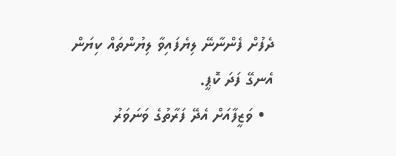ދެފުށް ފެންނާނޭ ލިޔެފައިވާ ލިޔުންތައް ކިޔަން އެނގޭ ފަދަ ކޮޕީ.
  • ވަޒީފާއަށް އެދޭ ފަރާތުގެ ވަނަވަރު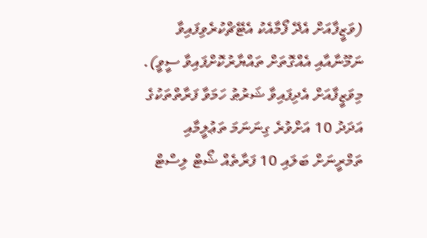(ވަޒީފާއަށް އެދޭ ފޯމާއެކު އެޓޭޗްކުރެވިފައިވާ ނަމޫނާއާއި އެއްގޮތަށް ތައްޔާރުކޮށްފައިވާ ސީވީ).
މިވަޒީފާއަށް އެދިފައިވާ ޝަރުޠު ހަމަވާ ފަރާތްތަކުގެ އަދަދު 10 އަށްވުރެ ގިނަނަމަ ތަޢުލީމާއި ތަމްރީނަށް ބަލައި 10 ފަރާތެއް ޝޯޓް ލިސްޓް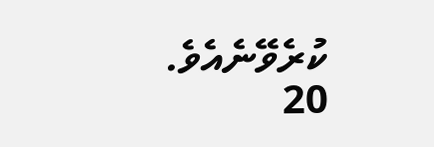ކުރެވޭނެއެވެ.
20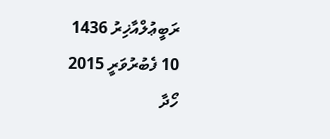ރަބީޢުލްއާޚިރު 1436
10 ފެބުރުވަރީ 2015
ހޯދާ